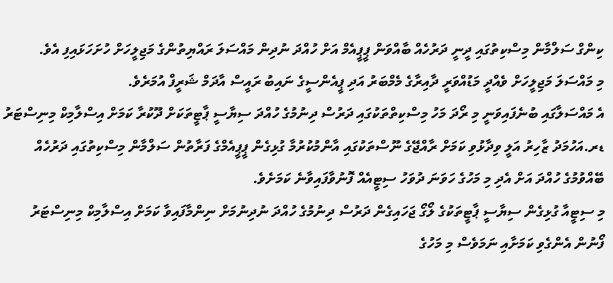ކިންގް ސަލްމާން މިސްކިތުގައި ދީނީ ދަރުހެއް ބާއްވަން ޕީޕީއެމް އަށް ހުއްދަ ނުދިން މައްސަލަ ރައްޔިތުންގެ މަޖިލީހަށް ހުށަހަޅައިފި އެވެ.
މި މައްސަލަ މަޖިލީހަށް ވެއްދީ މަޑުއްވަރީ ދާއިރާގެ މެމްބަރު އަދި ޕީއެންސީގެ ނައިބު ރައީސް އާދަމް ޝަރީފް އުމަރެވެ.
އެ މައްސަލާގައި ބުނެފައިވަނީ މި ރޯދަ މަހު މިސްކިތްތަކުގައި ދަރުސް ދިނުމުގެ ހުއްދަ ސިޔާސީ ޕާޓީތަކަށް ދޫކުރާ ކަމަށް އިސްލާމިކް މިނިސްޓަރު ޑރ.އަހުމަދު ޒާހިރު އަލީ ވިދާޅުވި ކަމަށް ރާއްޖޭގެ ނޫސްތަކުގައި އާންމުކުރުމާ ގުޅިގެން ޕީޕީއެމްގެ ފަރާތުން ސަލްމާން މިސްކިތުގައި ދަރުހެއް ބޭއްވުމުގެ ހުއްދަ އަށް އެދި މި މަހުގެ ހަވަނަ ދުވަހު ސިޓީއެއް ފޮނުވާފައިވާނެ ކަމަށެވެ.
މި ސިޓީއާ ގުޅިގެން ސިޔާސީ ޕާޓީތަކުގެ ލޯގޯ ޖަހައިގެން ދަރުސް ދިނުމުގެ ހުއްދަ ނުދިނުމަށް ނިންމާފައިވާ ކަމަށް އިސްލާމިކް މިނިސްޓަރު ފޯނުން އެންގެވި ކަމަށާއި ނަމަވެސް މި މަހުގެ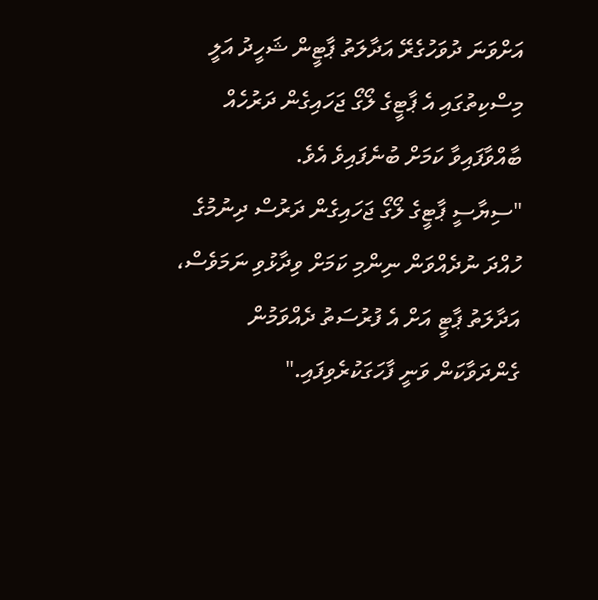އަށްވަނަ ދުވަހުގެރޭ އަދާލަތު ޕާޓީން ޝަހީދު އަލީ މިސްކިތުގައި އެ ޕާޓީގެ ލޯގޯ ޖަހައިގެން ދަރުހެއް ބާއްވާފައިވާ ކަމަށް ބުނެފައިވެ އެވެ.
"ސިޔާސީ ޕާޓީގެ ލޯގޯ ޖަހައިގެން ދަރުސް ދިނުމުގެ ހުއްދަ ނުދެއްވަން ނިންމި ކަމަށް ވިދާޅުވި ނަމަވެސް، އަދާލަތު ޕާޓީ އަށް އެ ފުރުސަތު ދެއްވަމުން ގެންދަވާކަން ވަނީ ފާހަގަކުރެވިފައި."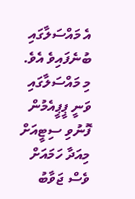އެ މައްސަލާގައި ބުނެފައިވެ އެވެ.
މި މައްސަލާގައި ވަނީ ޕީޕީއެމުން ފޮނުވި ސިޓީއަށް މިއަދާ ހަމައަށް ވެސް ޖަވާބު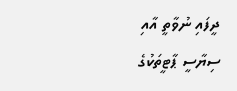ދީފައި ނުވާތީ އާއި ސިޔާސީ ޕާޓީތަކުގެ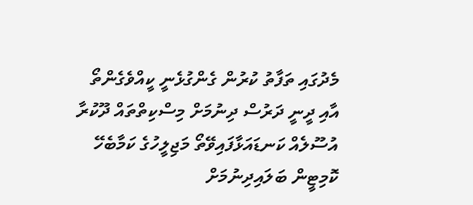މެދުގައި ތަފާތު ކުރުން ގެންގުޅެނީ ކީއްވެގެންތޯ އާއި ދީނީ ދަރުސް ދިނުމަށް މިސްކިތްތައް ދޫކުރާ އުސޫލެއް ކަނޑައަޅާފައިވޭތޯ މަޖިލީހުގެ ކަމާބެހޭ ކޮމިޓީން ބަލައިދިނުމަށް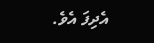އެދިފަ އެވެ.